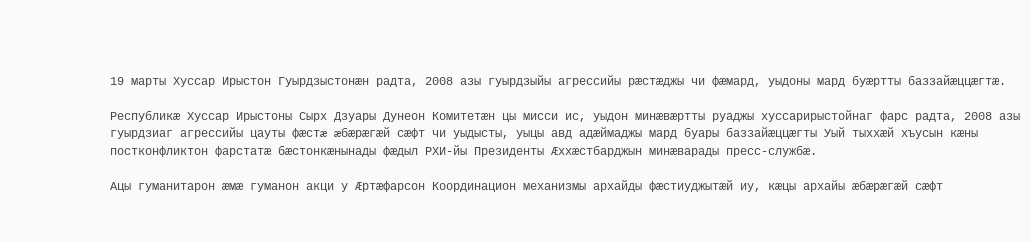19 марты Хуссар Ирыстон Гуырдзыстонæн радта, 2008 азы гуырдзыйы агрессийы рæстæджы чи фæмард, уыдоны мард буæртты баззайæццæгтæ.

Республикæ Хуссар Ирыстоны Сырх Дзуары Дунеон Комитетæн цы мисси ис, уыдон минæвæртты руаджы хуссарирыстойнаг фарс радта, 2008 азы гуырдзиаг агрессийы цауты фæстæ æбæрæгæй сæфт чи уыдысты, уыцы авд адæймаджы мард буары баззайæццæгты Уый тыххæй хъусын кæны постконфликтон фарстатæ бæстонкæнынады фæдыл РХИ-йы Президенты Æххæстбарджын минæварады пресс-службæ.

Ацы гуманитарон æмæ гуманон акци у Æртæфарсон Координацион механизмы архайды фæстиуджытæй иу, кæцы архайы æбæрæгæй сæфт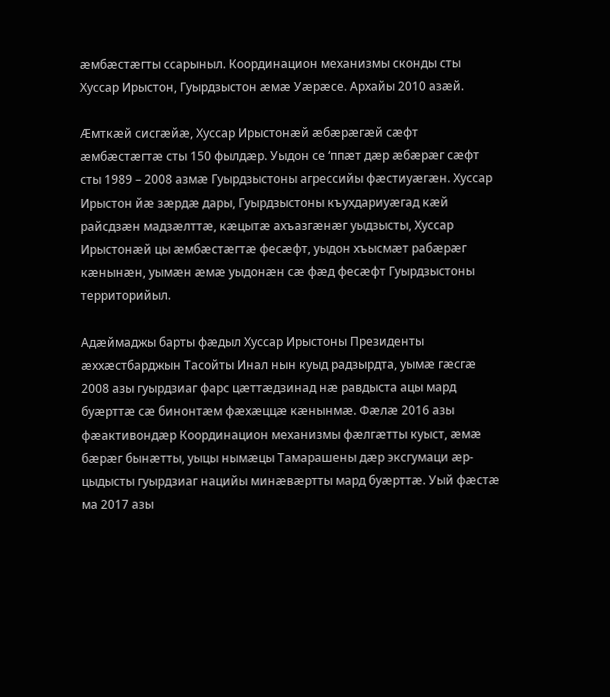æмбæстæгты ссарыныл. Координацион механизмы сконды сты Хуссар Ирыстон, Гуырдзыстон æмæ Уæрæсе. Архайы 2010 азæй.

Æмткæй сисгæйæ, Хуссар Ирыстонæй æбæрæгæй сæфт æмбæстæгтæ сты 150 фылдæр. Уыдон се ‘ппæт дæр æбæрæг сæфт сты 1989 – 2008 азмæ Гуырдзыстоны агрессийы фæстиуæгæн. Хуссар Ирыстон йæ зæрдæ дары, Гуырдзыстоны къухдариуæгад кæй райсдзæн мадзæлттæ, кæцытæ ахъазгæнæг уыдзысты, Хуссар Ирыстонæй цы æмбæстæгтæ фесæфт, уыдон хъысмæт рабæрæг кæнынæн, уымæн æмæ уыдонæн сæ фæд фесæфт Гуырдзыстоны территорийыл.

Адæймаджы барты фæдыл Хуссар Ирыстоны Президенты æххæстбарджын Тасойты Инал нын куыд радзырдта, уымæ гæсгæ 2008 азы гуырдзиаг фарс цæттæдзинад нæ равдыста ацы мард буæрттæ сæ бинонтæм фæхæццæ кæнынмæ. Фæлæ 2016 азы фæактивондæр Координацион механизмы фæлгæтты куыст, æмæ бæрæг бынæтты, уыцы нымæцы Тамарашены дæр эксгумаци æр-цыдысты гуырдзиаг нацийы минæвæртты мард буæрттæ. Уый фæстæ ма 2017 азы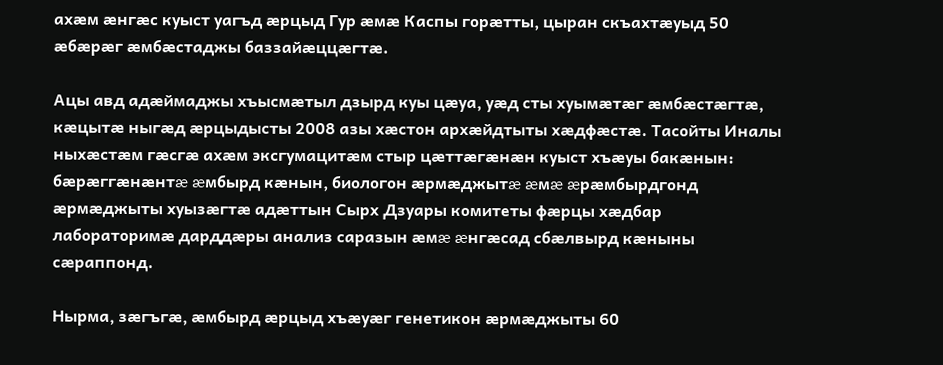ахæм æнгæс куыст уагъд æрцыд Гур æмæ Каспы горæтты, цыран скъахтæуыд 50 æбæрæг æмбæстаджы баззайæццæгтæ.

Ацы авд адæймаджы хъысмæтыл дзырд куы цæуа, уæд сты хуымæтæг æмбæстæгтæ, кæцытæ ныгæд æрцыдысты 2008 азы хæстон архæйдтыты хæдфæстæ. Тасойты Иналы ныхæстæм гæсгæ ахæм эксгумацитæм стыр цæттæгæнæн куыст хъæуы бакæнын: бæрæггæнæнтæ æмбырд кæнын, биологон æрмæджытæ æмæ æрæмбырдгонд æрмæджыты хуызæгтæ адæттын Сырх Дзуары комитеты фæрцы хæдбар лабораторимæ дарддæры анализ саразын æмæ æнгæсад сбæлвырд кæныны сæраппонд.

Нырма, зæгъгæ, æмбырд æрцыд хъæуæг генетикон æрмæджыты 60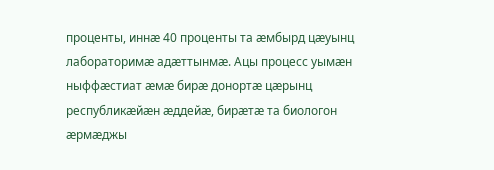проценты, иннæ 40 проценты та æмбырд цæуынц лабораторимæ адæттынмæ. Ацы процесс уымæн ныффæстиат æмæ бирæ донортæ цæрынц республикæйæн æддейæ, бирæтæ та биологон æрмæджы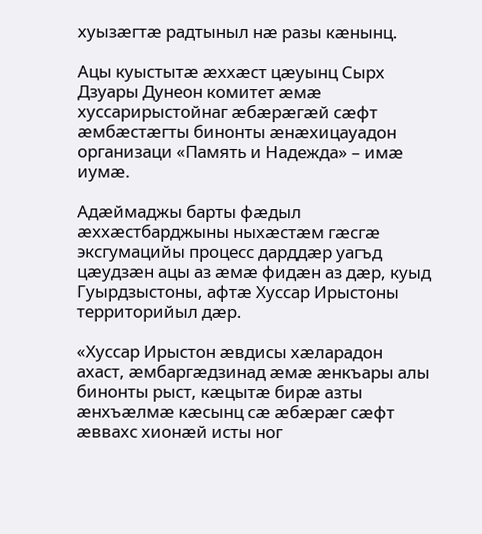хуызæгтæ радтыныл нæ разы кæнынц.

Ацы куыстытæ æххæст цæуынц Сырх Дзуары Дунеон комитет æмæ хуссарирыстойнаг æбæрæгæй сæфт æмбæстæгты бинонты æнæхицауадон организаци «Память и Надежда» – имæ иумæ.

Адæймаджы барты фæдыл æххæстбарджыны ныхæстæм гæсгæ эксгумацийы процесс дарддæр уагъд цæудзæн ацы аз æмæ фидæн аз дæр, куыд Гуырдзыстоны, афтæ Хуссар Ирыстоны территорийыл дæр.

«Хуссар Ирыстон æвдисы хæларадон ахаст, æмбаргæдзинад æмæ æнкъары алы бинонты рыст, кæцытæ бирæ азты æнхъæлмæ кæсынц сæ æбæрæг сæфт æввахс хионæй исты ног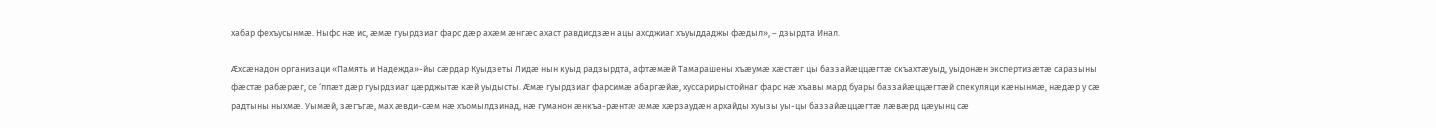хабар фехъусынмæ. Ныфс нæ ис, æмæ гуырдзиаг фарс дæр ахæм æнгæс ахаст равдисдзæн ацы ахсджиаг хъуыддаджы фæдыл», – дзырдта Инал.

Æхсæнадон организаци «Память и Надежда»-йы сæрдар Куыдзеты Лидæ нын куыд радзырдта, афтæмæй Тамарашены хъæумæ хæстæг цы баззайæццæгтæ скъахтæуыд, уыдонæн экспертизæтæ саразыны фæстæ рабæрæг, се ‘ппæт дæр гуырдзиаг цæрджытæ кæй уыдысты. Æмæ гуырдзиаг фарсимæ абаргæйæ, хуссарирыстойнаг фарс нæ хъавы мард буары баззайæццæгтæй спекуляци кæнынмæ, нæдæр у сæ радтыны ныхмæ. Уымæй, зæгъгæ, мах æвди-сæм нæ хъомылдзинад, нæ гуманон æнкъа-рæнтæ æмæ хæрзаудæн архайды хуызы уы-цы баззайæццæгтæ лæвæрд цæуынц сæ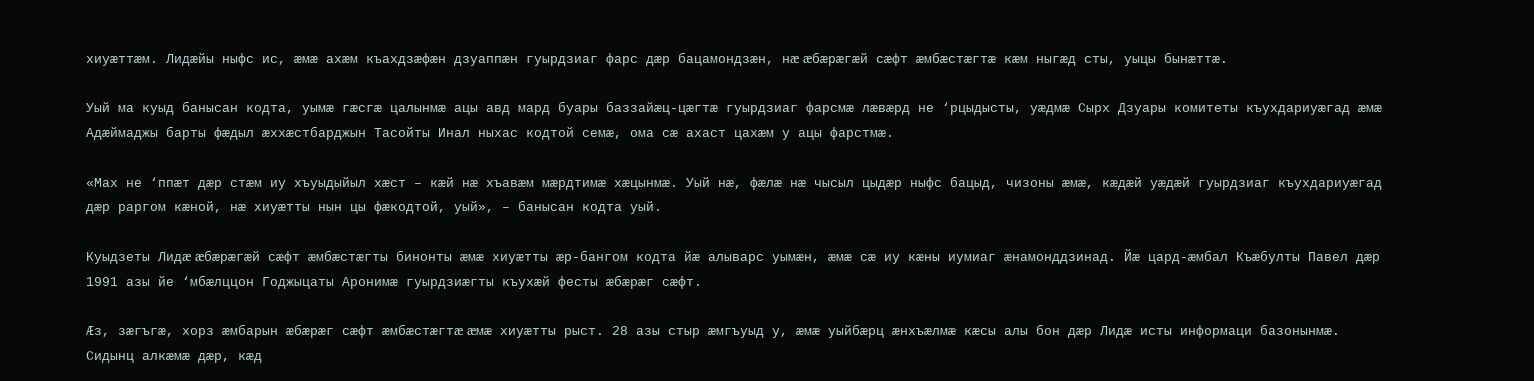хиуæттæм. Лидæйы ныфс ис, æмæ ахæм къахдзæфæн дзуаппæн гуырдзиаг фарс дæр бацамондзæн, нæ æбæрæгæй сæфт æмбæстæгтæ кæм ныгæд сты, уыцы бынæттæ.

Уый ма куыд банысан кодта, уымæ гæсгæ цалынмæ ацы авд мард буары баззайæц-цæгтæ гуырдзиаг фарсмæ лæвæрд не ‘рцыдысты, уæдмæ Сырх Дзуары комитеты къухдариуæгад æмæ Адæймаджы барты фæдыл æххæстбарджын Тасойты Инал ныхас кодтой семæ, ома сæ ахаст цахæм у ацы фарстмæ.

«Мах не ‘ппæт дæр стæм иу хъуыдыйыл хæст – кæй нæ хъавæм мæрдтимæ хæцынмæ. Уый нæ, фæлæ нæ чысыл цыдæр ныфс бацыд, чизоны æмæ, кæдæй уæдæй гуырдзиаг къухдариуæгад дæр раргом кæной, нæ хиуæтты нын цы фæкодтой, уый», – банысан кодта уый.

Куыдзеты Лидæ æбæрæгæй сæфт æмбæстæгты бинонты æмæ хиуæтты æр-бангом кодта йæ алыварс уымæн, æмæ сæ иу кæны иумиаг æнамонддзинад. Йæ цард-æмбал Къæбулты Павел дæр 1991 азы йе ‘мбæлццон Годжыцаты Аронимæ гуырдзиæгты къухæй фесты æбæрæг сæфт.

Æз, зæгъгæ, хорз æмбарын æбæрæг сæфт æмбæстæгтæ æмæ хиуæтты рыст. 28 азы стыр æмгъуыд у, æмæ уыйбæрц æнхъæлмæ кæсы алы бон дæр Лидæ исты информаци базонынмæ. Сидынц алкæмæ дæр, кæд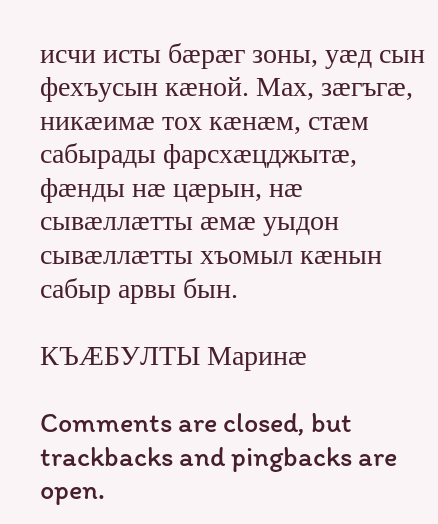исчи исты бæрæг зоны, уæд сын фехъусын кæной. Мах, зæгъгæ, никæимæ тох кæнæм, стæм сабырады фарсхæцджытæ, фæнды нæ цæрын, нæ сывæллæтты æмæ уыдон сывæллæтты хъомыл кæнын сабыр арвы бын.

КЪÆБУЛТЫ Маринæ

Comments are closed, but trackbacks and pingbacks are open.